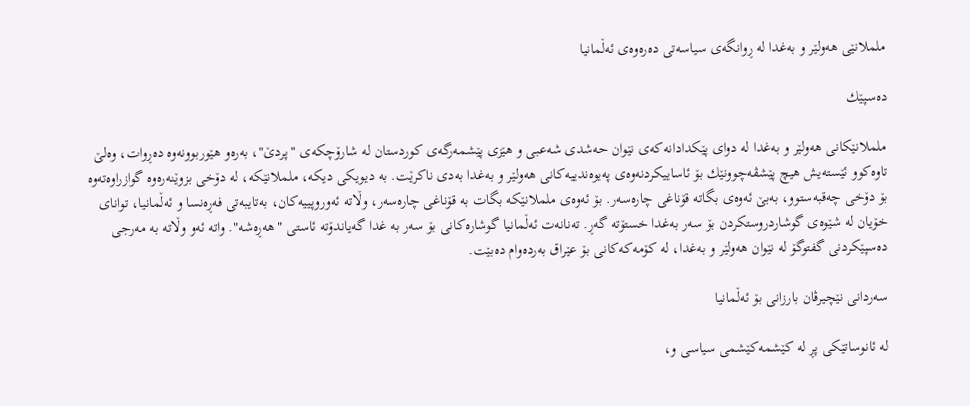ململانێى هه‌ولێر و به‌غدا له‌ ڕوانگه‌ى سياسه‌تى ده‌ره‌وه‌ى ئه‌ڵمانيا

ده‌سپێك

ململانێكانى هه‌ولێر و به‌غدا له‌ دواى پێكدادانه‌كه‌ى نێوان حه‌شدى شه‌عبى و هێزى پێشمه‌رگه‌ى كوردستان له شارۆچكه‌ى‌ "پردێ"، به‌ره‌و هێوربوونه‌وه‌ ده‌ڕوات، وه‌لێ تاوه‌كوو ئێسته‌يش هيچ پێشڤه‌چوونێك بۆ ئاسایيكردنه‌وه‌ى په‌يوه‌ندييه‌كانى هه‌ولێر و به‌غدا به‌دى ناكرێت. به ‌ديويكى ديكه،‌ ململانێكه‌، له‌ دۆخى بزوێنه‌ره‌وه‌ گوازراوه‌ته‌وه‌ بۆ دۆخى چه‌قبه‌ستوو، به‌بێ ئه‌وه‌ى بگاته‌ قۆناغى چاره‌سه‌ر. بۆ ئه‌وه‌ى ململانێكه‌ بگات به‌ قۆناغى چاره‌سه‌ر، وڵاته‌ ئه‌وروپييه‌كان، به‌تايبه‌تى فه‌ڕه‌نسا و ئه‌ڵمانيا، تواناى خۆيان له‌ شێوه‌ى گوشاردروستكردن بۆ سه‌ر به‌غدا خستۆته‌ گه‌ڕ. ته‌نانه‌ت ئه‌ڵمانيا گوشاره‌كانى بۆ سه‌ر به‌ غدا گه‌ياندۆته‌ ئاستى "هه‌ڕه‌شه‌". واته‌ ئه‌و وڵاته‌ به ‌مه‌رجى ده‌سپێكردنى گفتوگۆ له‌ نێوان هه‌ولێر و به‌غدا، له‌ كۆمه‌كه‌كانى بۆ عێراق به‌رده‌وام ده‌بێت.

سه‌ردانى نێچيرڤان بارزانى بۆ ئه‌ڵمانيا

له‌ ئانوساتێكى پڕ له‌ كێشمه‌كێشمى سياسى و،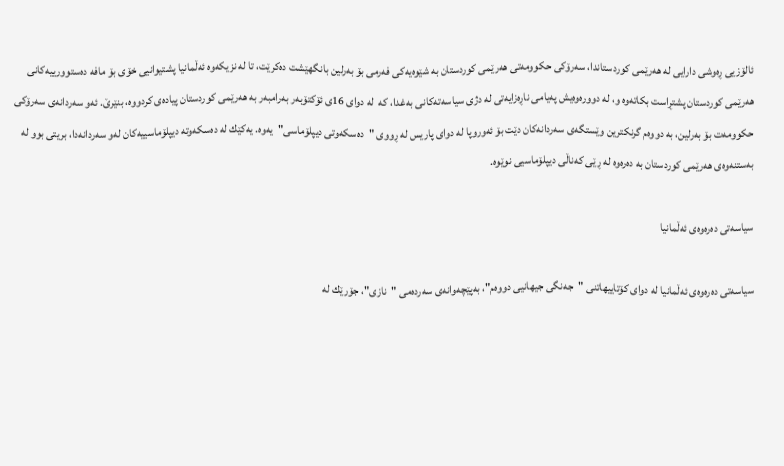ئالۆزیى ڕه‌وشى دارايى له‌ هه‌رێمى كوردستاندا، سه‌رۆكى حكوومه‌تى هه‌رێمى كوردستان به ‌شێوه‌يه‌كى فه‌رمى بۆ به‌رلين بانگهێشت ده‌كرێت، تا له نزيكه‌وه ئه‌ڵمانيا پشتيوانیى خۆى بۆ مافه‌ ده‌ستوورييه‌كانى هه‌رێمى كوردستان پشتڕاست بكاته‌وه‌ و،‌ له‌ دووره‌وه‌یش په‌يامى ناڕه‌زايه‌تى له‌ دژى سياسه‌ته‌كانى به‌غدا، كه‌ ‌ له‌ دواى 16ى ئۆكتۆبه‌ر به‌رامبه‌ر به‌ هه‌رێمى كوردستان پياده‌ى كردووه، بنێرێ. ئه‌و سه‌ردانه‌ى سه‌رۆكى حكوومه‌ت بۆ به‌رلين، به‌ دووه‌م گرنكترين وێستگه‌ى سه‌ردانه‌كان دێت بۆ ئه‌وروپا له‌ دواى پاريس له‌ ڕووى "ده‌سكه‌وتى ديپلۆماسی"يه‌وه‌. يه‌كێك له‌ ده‌سكه‌وته‌ ديپلۆماسييه‌كان له‌و سه‌ردانه‌دا، بريتى بوو له‌ به‌ستنه‌وه‌ى هه‌رێمى كوردستان به‌ ده‌ره‌وه‌ له‌ ڕێى كه‌ناڵى ديپلۆماسیى نوێوه‌.

سياسه‌تى ده‌ره‌وه‌ى ئه‌ڵمانيا

سياسه‌تى ده‌ره‌وه‌ى ئه‌ڵمانيا له‌ دواى كۆتایيهاتنى "جه‌نگى جيهانیى دووه‌م"، به‌پێچه‌وانه‌ى سه‌رده‌مى "نازى"، جۆرێك له‌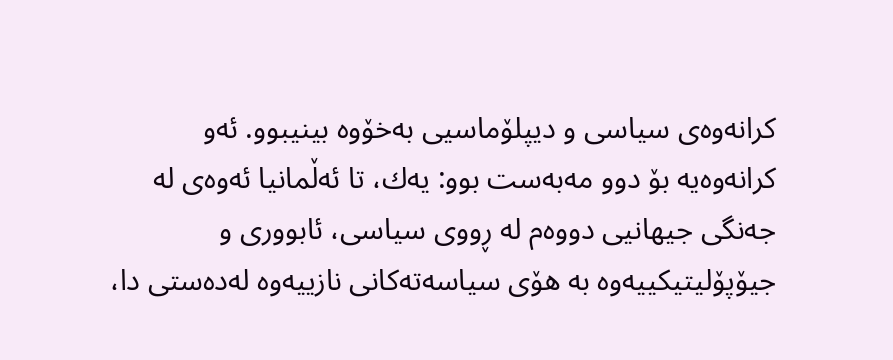كرانه‌وه‌ى سياسى و ديپلۆماسیى به‌خۆ‌وه‌ بينيبوو. ئه‌و كرانه‌وه‌يه‌ بۆ دوو مه‌به‌ست بوو: يه‌ك، تا ئه‌ڵمانيا ئه‌وه‌ى له‌ جه‌نگى جيهانیى دووه‌م له‌ ڕووى سياسى، ئابوورى و جيۆپۆلیتيكييه‌وه‌ به‌ هۆى سياسه‌ته‌كانى نازييه‌وه‌ له‌ده‌ستی دا،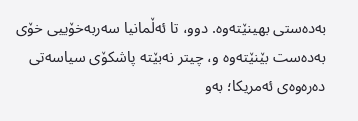به‌ده‌ستى بهينێته‌وه‌. دوو، تا ئه‌ڵمانيا سه‌ربه‌خۆيیى خۆى به‌ده‌ست بێنێته‌وه‌ و، چيتر نه‌بێته‌ پاشكۆى سياسه‌تى ده‌ره‌وه‌ى ئه‌مريكا؛ به‌و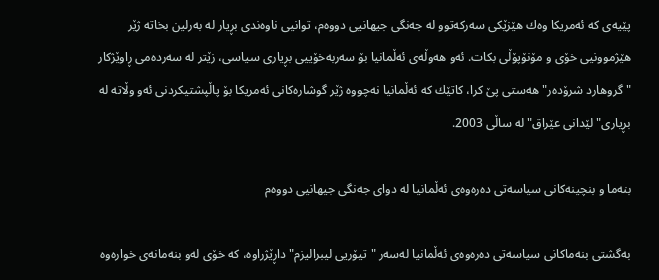پێيه‌ى كه‌ ئه‌مريكا وه‌ك هێزێكى سه‌ركه‌توو له‌ جه‌نگى جيهانیى دووه‌م، توانیى ناوه‌ندى بڕيار له‌ به‌رلين بخاته‌ ژێر هێژموونیى خۆى و مۆنۆپۆڵى بكات. ئه‌و هه‌وڵه‌ى ئه‌ڵمانيا بۆ سه‌ربه‌خۆيیى بڕیارى سياسى، زێتر له ‌سه‌رده‌مى ڕاوێژكار "گروهارد شرۆده‌ر" هه‌ستى پێ كرا، كاتێك كه‌ ئه‌ڵمانيا نه‌چووه‌ ژێر گوشاره‌كانى ئه‌مريكا بۆ پاڵپشتيكردنى ئه‌و وڵاته‌ له‌ بڕيارى" لێدانى عێراق" له‌ ساڵى 2003.

بنه‌ما و بنچينه‌كانى سياسه‌تى ده‌ره‌وه‌ى ئه‌ڵمانيا له‌ دواى جه‌نگى جيهانیى دووه‌م

به‌گشتى بنه‌ماكانى سياسه‌تى ده‌ره‌وه‌ى ئه‌ڵمانيا له‌سه‌ر "تيۆریى ليبراليزم" داڕێژراوه‌، كه‌ خۆى له‌و بنه‌مانه‌ى خواره‌وه‌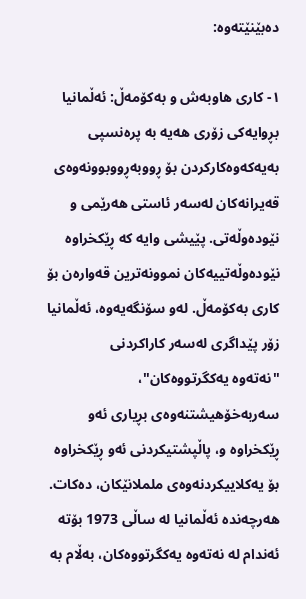ده‌بێنێته‌وه‌:

١- كارى هاوبه‌ش و به‌كۆمه‌ڵ: ئه‌ڵمانيا بڕوايه‌كى زۆرى هه‌يه‌ به‌ پره‌نسپى به‌يه‌كه‌وه‌كاركردن بۆ ڕووبه‌ڕووبوونه‌وه‌ى قه‌يرانه‌كان له‌سه‌ر ئاستى هه‌رێمى و نێوده‌وڵه‌تى. پێیشی وايه‌ كه‌ ڕێكخراوه‌ نێوده‌وڵه‌تييه‌كان نموونه‌ترين قه‌واره‌ن بۆ كارى به‌كۆمه‌ڵ. له‌و سۆنگه‌يه‌وه‌، ئه‌ڵمانيا زۆر پێداگرى له‌سه‌ر كاراكردنى "نه‌ته‌وه ‌يه‌كگرتووه‌كان"، سه‌ربه‌خۆهيشتنه‌وه‌ى بڕيارى ئه‌و ڕێكخراوه و، پاڵپشتيكردنى ئه‌و ڕێكخراوه‌ بۆ يه‌كلایيكردنه‌وه‌ى ململانێكان، ده‌كات. هه‌رچه‌نده‌ ئه‌ڵمانيا له‌ ساڵى 1973 بۆته‌ ئه‌ندام له‌ نه‌ته‌وه‌ يه‌كگرتووه‌كان، به‌ڵام به‌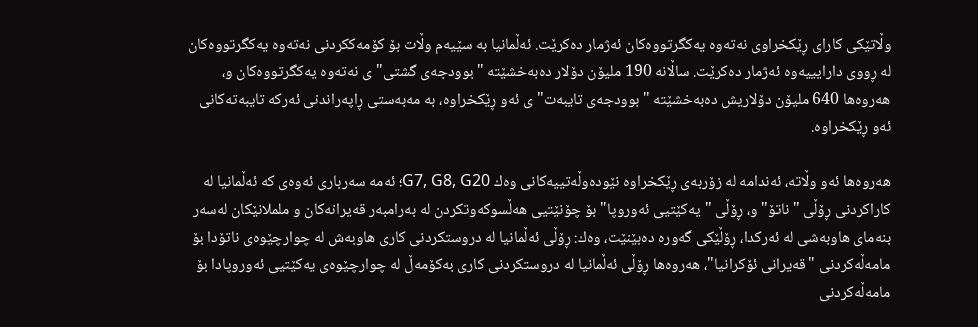وڵاتێكى كاراى ڕێكخراوى نه‌ته‌وه‌ يه‌كگرتووه‌كان ئه‌ژمار ده‌كرێت. ئه‌ڵمانيا به‌ سێيه‌م وڵات بۆ كۆمه‌ككردنى نه‌ته‌وه‌ يه‌كگرتووه‌كان له‌ ڕووى دارايیيه‌وه ئه‌ژمار ده‌كرێت‌. ساڵانه‌ 190 مليۆن دۆلار ده‌به‌خشێته‌ "بوودجه‌ى گشتى"ی نه‌ته‌وه ‌يه‌كگرتووه‌كان و، هه‌روه‌ها 640 مليۆن دۆلاريش ده‌به‌خشێته‌ "بوودجه‌ى تايبه‌ت"ى ئه‌و ڕێكخراوه‌، به‌ مه‌به‌ستى ڕاپه‌راندنى ئه‌ركه‌ تايبه‌ته‌كانى ئه‌و ڕێكخراوه‌.

هه‌روه‌ها ئه‌و وڵاته،‌ ئه‌ندامه‌ له‌ زۆربه‌ى ڕێكخراوه‌ نێوده‌وڵه‌تييه‌كانی وه‌ك G7, G8, G20؛ ئه‌مه‌ سه‌ربارى ئه‌وه‌ى كه‌ ئه‌ڵمانيا له‌ كاراكردنى ڕۆڵى "ناتۆ" و، ڕۆڵى "يه‌كێتیى ئه‌وروپا" بۆ چۆنێتیی هه‌ڵسوكه‌وتكردن له‌ به‌رامبه‌ر قه‌يرانه‌كان و ململانێكان له‌سه‌ر بنه‌ماى هاوبه‌شى له‌ ئه‌ركدا، ڕۆڵێكى گه‌وره‌ ده‌بێنێت، وه‌ك: ڕۆڵى ئه‌ڵمانيا له‌ دروستكردنى كارى هاوبه‌ش له‌ چوارچێوه‌ى ناتۆدا بۆ مامه‌ڵه‌كردنى "قه‌يرانى ئۆكرانيا"، هه‌روه‌ها ڕۆڵى ئه‌ڵمانيا له‌ دروستكردنى كارى به‌كۆمه‌ڵ له‌ چوارچێوه‌ى يه‌كێتیى ئه‌وروپادا بۆ مامه‌ڵه‌كردنى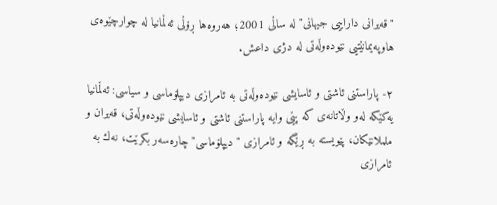"قه‌يرانى دارايیى جيهانى" له‌ ساڵى 2001؛ هه‌روه‌ها ڕۆڵى ئه‌ڵمانيا له‌ چوارچێوه‌ى هاوپه‌يمانێتیی نێوده‌وڵه‌تى له‌ دژى داعش.

٢- پاراستنى ئاشتى و ئاسايشى نێوده‌وڵه‌تى به‌ ئامرازى ديپلۆماسى و سياسى: ئه‌ڵمانيا يه‌كێكه‌ له‌و وڵاتانه‌ى كه‌ پێی وايه‌ پاراستنى ئاشتى و ئاسايشى نێوده‌وڵه‌تى، قه‌يران و ململانێكان، پێويسته‌ به‌ ڕێگه‌ و ئامرازى "ديپلۆماسى" چاره‌سه‌ر بكرێت، نه‌ك به‌ ئامرازى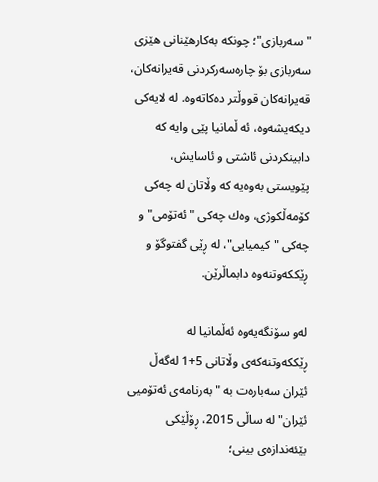"سه‌ربازى"؛ چونكه‌ به‌كارهێنانى هێزى سه‌ربازى بۆ چاره‌سه‌ركردنى قه‌يرانه‌كان، قه‌يرانه‌كان قووڵتر ده‌كاته‌وه‌. له‌ لايه‌كی ديكه‌یشه‌وه‌، ئه ڵمانيا پێى وايه‌ كه‌ دابينكردنى ئاشتى و ئاسايش، پێويستى به‌وه‌يه‌ كه‌ وڵاتان له‌ چه‌كى كۆمه‌ڵكوژى، وه‌ك چه‌كى "ئه‌تۆمى" و چه‌كى "كيميايى"، له ڕێى گفتوگۆ و ڕێككه‌وتنه‌وه‌ دابماڵرێن.

له‌و سۆنگه‌يه‌وه‌ ئه‌ڵمانيا له ڕێككه‌وتنه‌كه‌ى وڵاتانى 5+1 له‌گه‌ڵ ئێران سه‌باره‌ت به‌ "به‌رنامه‌ى ئه‌تۆمیى ئێران" له‌ ساڵى 2015، ڕۆڵێكى بێئه‌ندازه‌ى بينى؛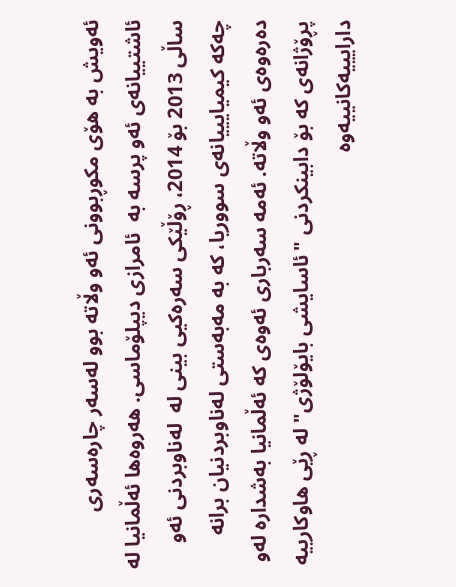ئه‌ويش به‌ هۆى مكوڕبوونى ئه‌و وڵاته‌ بوو له‌سه‌ر چاره‌سه‌رى ئاشتيیانه‌ى ئه‌و پرسه‌‌ به‌  ئامرازى ديپلۆماسى. هه‌روه‌ها ئه‌ڵمانيا له‌ ساڵى 2013 بۆ 2014، ڕۆڵێكى سه‌ره‌كیى بينى له‌  له‌ناوبردنى ئه‌و چه‌كه‌ كيميايییانه‌ى سووريا، كه به‌ مه‌به‌ستی له‌ناوبردنيان ‌برانه‌ ده‌ره‌وه‌ى ئه‌و وڵاته‌. ئه‌مه‌ سه‌ربارى ئه‌وه‌ى كه‌ ئه‌ڵمانيا به‌شداره‌ له‌و پڕۆژانه‌ى كه‌ بۆ دابينكردنى "ئاسايشى بايۆلۆژى" له‌ ڕێى هاوكارييه‌ داراييیه‌كانییه‌وه‌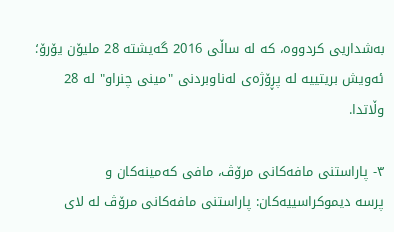به‌شداریى كردووه‌، كه‌ له‌ ساڵى 2016 گه‌يشته‌ 28 مليۆن يۆرۆ؛ ئه‌ويش بريتيیه‌ له‌ پڕۆژه‌ى له‌ناوبردنى "مينى چنراو" له‌ 28 وڵاتدا.

٣- پاراستنى مافه‌كانى مرۆڤ، مافى كه‌مينه‌كان و پرسه ‌ديموكراسييه‌كان: پاراستنى مافه‌كانى مرۆڤ له‌ لاى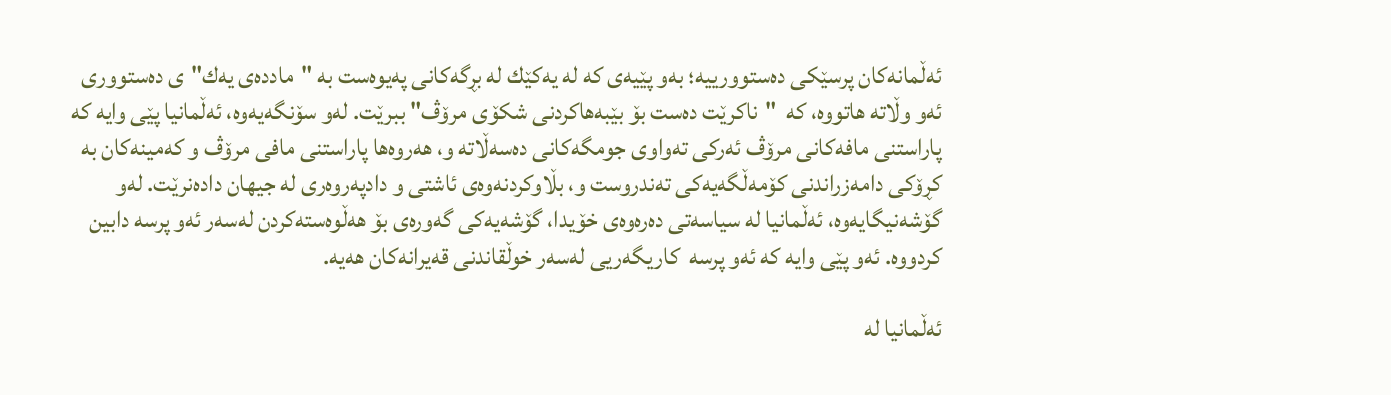ئه‌ڵمانه‌كان پرسێكى ده‌ستوورییه‌؛ به‌و پێيه‌ى كه‌ له‌ يه‌كێك له‌ بڕگه‌كانى په‌يوه‌ست به‌ "مادده‌ى يه‌ك"ى ده‌ستوورى ئه‌و وڵاته‌ هاتووه،‌ كه‌  "ناكرێت ده‌ست بۆ بێبه‌هاكردنى شكۆى مرۆڤ" ببرێت. له‌و سۆنگه‌يه‌وه‌، ئه‌ڵمانيا پێى وايه‌ كه‌ پاراستنى مافه‌كانى مرۆڤ ئه‌ركى ته‌واوى جومگه‌كانى ده‌سه‌ڵاته‌ و، هه‌روه‌ها پاراستنى مافى مرۆڤ و كه‌مينه‌كان به‌ كڕۆكى دامه‌زراندنى كۆمه‌ڵگه‌يه‌كى ته‌ندروست و، بڵاوكردنه‌وه‌ى ئاشتى و دادپه‌روه‌رى له‌ جيهان داده‌نرێت. له‌و گۆشه‌نيگايه‌وه‌، ئه‌ڵمانيا له‌ سياسه‌تى ده‌ره‌وه‌ى خۆيدا، گۆشه‌يه‌كى گه‌وره‌ى بۆ هه‌ڵوه‌سته‌كردن له‌سه‌ر ئه‌و پرسه‌ دابين كردووه‌‌. ئه‌و پێى وايه‌ كه‌ ئه‌و پرسه‌  كاريگه‌ریى له‌سه‌ر خوڵقاندنى قه‌يرانه‌كان هه‌يه‌.

ئه‌ڵمانيا له‌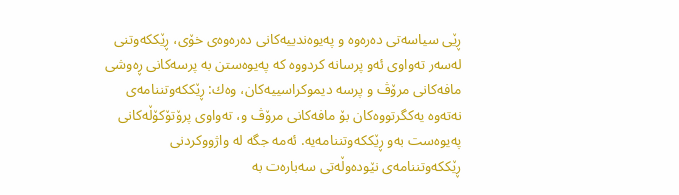ڕێى سياسه‌تى ده‌ره‌وه‌ و په‌يوه‌ندييه‌كانى ده‌ره‌وه‌ی خۆی، ڕێككه‌وتنى له‌سه‌ر ته‌واوى ئه‌و پرسانه‌ كردووه‌ كه‌ په‌يوه‌ستن به‌ پرسه‌كانى ڕه‌وشى مافه‌كانى مرۆڤ و پرسه‌ ديموكراسييه‌كان، وه‌ك: ڕێككه‌وتننامه‌ى نه‌ته‌وه‌ يه‌كگرتووه‌كان بۆ مافه‌كانى مرۆڤ و، ته‌واوى پرۆتۆكۆڵه‌كانى په‌يوه‌ست به‌و ڕێككه‌وتننامه‌يه‌. ئه‌مه‌ جگه‌ له‌ واژووكردنى ڕێككه‌وتننامه‌ى نێوده‌وڵه‌تى سه‌باره‌ت به‌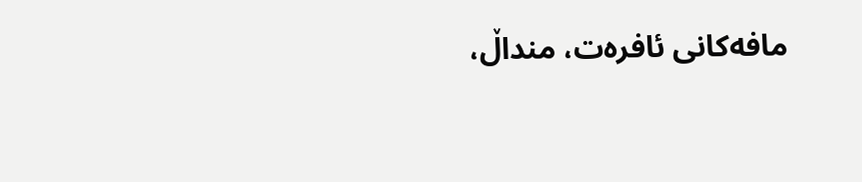مافه‌كانى ئافره‌ت، منداڵ،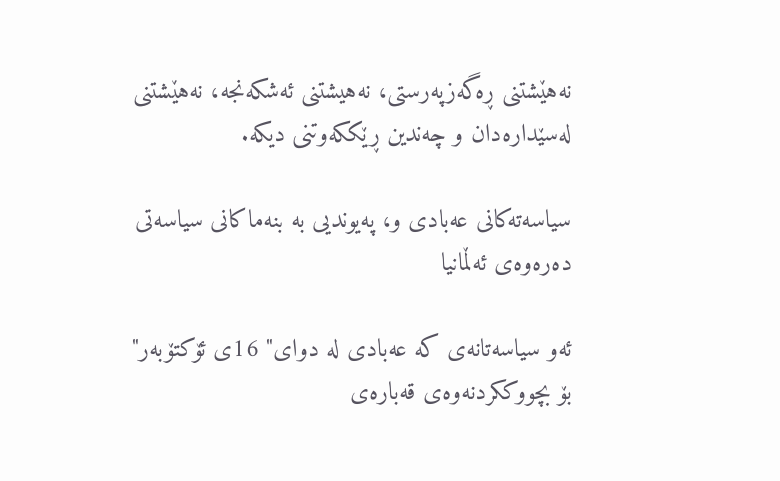نه‌هێشتنى ڕه‌گه‌زپه‌رستى، نه‌هيشتنى ئه‌شكه‌نجه، نه‌هێشتنى له‌سێداره‌دان و چه‌ندين ڕێككه‌وتنى ديكه‌.

سياسه‌ته‌كانى عه‌بادى و، په‌يوندیى به‌ بنه‌ماكانى سياسه‌تى ده‌ره‌وه‌ى ئه‌ڵمانيا

ئه‌و سياسه‌تانه‌ى كه‌ عه‌بادى له‌ دواى" 16ى ئۆكتۆبه‌ر" بۆ بچووككردنه‌وه‌ى قه‌باره‌ى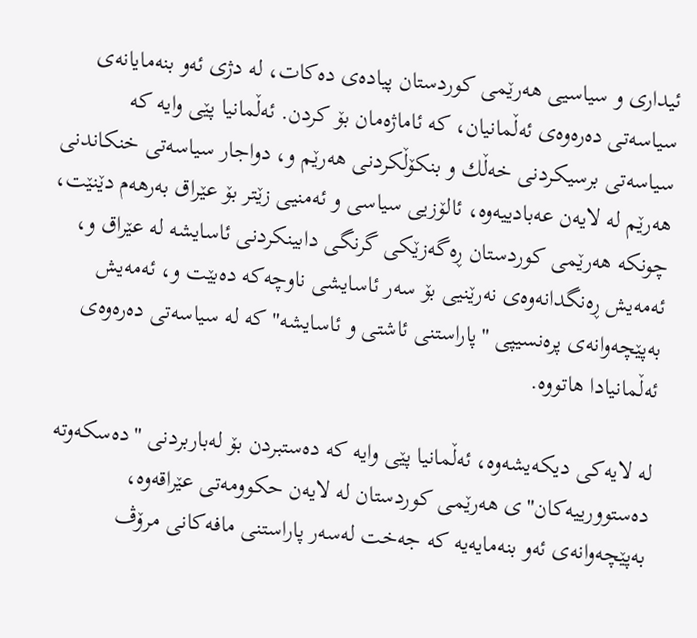ئيدارى و سياسیى هه‌رێمى كوردستان پياده‌ى ده‌كات، له‌ دژى ئه‌و بنه‌مایانه‌ى سياسه‌تى ده‌ره‌وه‌ى ئه‌ڵمانيان، كه‌ ئاماژه‌مان بۆ كردن. ئه‌ڵمانيا پێى وايه‌ كه‌ سياسه‌تى برسيكردنى خه‌ڵك و بنكۆڵكردنى هه‌رێم و، دواجار سياسه‌تى خنكاندنى هه‌رێم له ‌لايه‌ن عه‌بادييه‌وه‌، ئالۆزیى سياسی و ئه‌منیى زێتر بۆ عێراق به‌رهه‌م دێنێت، چونكه‌ هه‌رێمى كوردستان ڕه‌گه‌زێكى گرنگى دابينكردنى ئاسايشه‌ له‌ عێراق و،‌ ئه‌مه‌يش ڕه‌نگدانه‌وه‌ى نه‌رێنیى بۆ سه‌ر ئاسايشى ناوچه‌كه ده‌بێت ‌و،‌ ئه‌مه‌يش به‌پێچه‌وانه‌ى پره‌نسيپى "پاراستنى ئاشتى و ئاسايشه‌" كه‌ له‌ سياسه‌تى ده‌ره‌وه‌ى ئه‌ڵمانيادا هاتووه‌.

له‌ لايه‌كی ديكه‌یشه‌وه‌، ئه‌ڵمانيا پێى وايه‌ كه‌ ده‌ستبردن بۆ له‌باربردنى "ده‌سكه‌وته‌ ده‌ستوورييه‌كان"ى هه‌رێمى كوردستان له‌ لايه‌ن حكوومه‌تى عێراقه‌وه‌، به‌پێچه‌وانه‌ى ئه‌و بنه‌مايه‌يه‌ كه‌ جه‌خت له‌سه‌ر پاراستنى مافه‌كانى مرۆڤ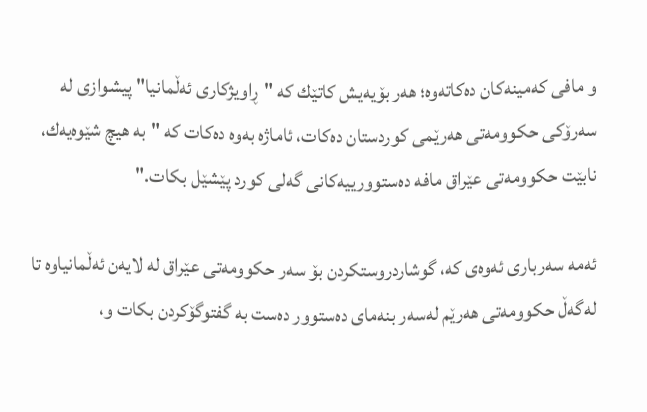و مافى كه‌مينه‌كان ده‌كاته‌وه‌؛ هه‌ر بۆيه‌یش كاتێك كه‌ "ڕاويژكارى ئه‌ڵمانيا" پيشوازى له‌ سه‌رۆكى حكوومه‌تى هه‌رێمى كوردستان ده‌كات، ئاماژه‌ به‌وه‌ ده‌كات كه‌ "به‌ هیچ شێوه‌يه‌ك، نابێت حكوومه‌تى عێراق مافه‌ ده‌ستوورييه‌كانى گه‌لى كورد پێشێل بكات."

ئه‌مه‌ سه‌ربارى ئه‌وه‌ى كه‌، گوشاردروستكردن بۆ سه‌ر حكوومه‌تى عێراق له‌ لايه‌ن ئه‌ڵمانياوه‌ تا له‌گه‌ڵ حكوومه‌تى هه‌رێم له‌سه‌ر بنه‌ماى ده‌ستوور ده‌ست به‌ گفتوگۆكردن بكات و،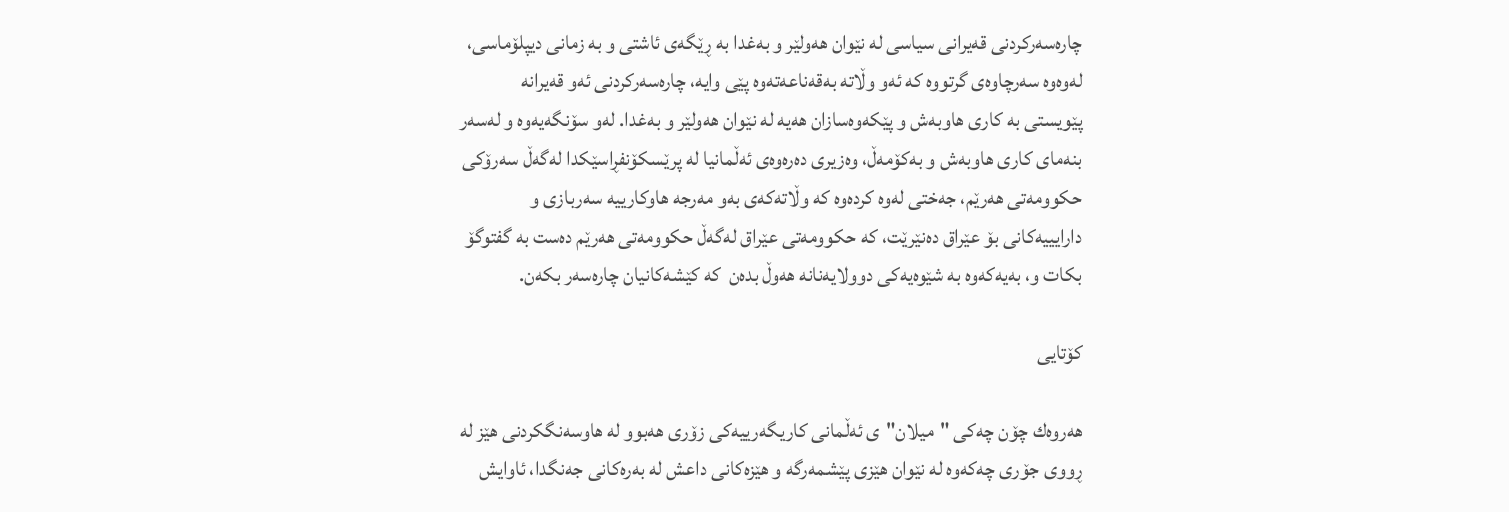چاره‌سه‌ركردنى قه‌يرانى سياسى له‌ نێوان هه‌ولێر و به‌غدا به‌ ڕێگه‌ى ئاشتى و به ‌زمانى ديپلۆماسى، له‌وه‌وه‌ سه‌رچاوه‌ى گرتووه‌ كه‌ ئه‌و وڵاته‌ به‌قه‌ناعه‌ته‌وه‌‌ پێى وايه‌، چاره‌سه‌ركردنى ئه‌و قه‌يرانه‌ پێويستى به‌ كارى هاوبه‌ش و پێكه‌وه‌سازان هه‌يه‌ له‌ نێوان هه‌ولێر و به‌غدا. له‌و سۆنگه‌يه‌وه‌ و له‌سه‌ر بنه‌ماى كارى هاوبه‌ش و به‌كۆمه‌ڵ، وه‌زيرى ده‌ره‌وه‌ى ئه‌ڵمانيا له‌ پرێسكۆنفڕاسێكدا له‌گه‌ڵ سه‌رۆكى حكوومه‌تى هه‌رێم، جه‌ختى له‌وه‌ كرده‌وه‌ كه‌ وڵاته‌كه‌ى به‌و مه‌رجه‌ هاوكارييه‌ سه‌ربازى و داراييیه‌كانى بۆ عێراق ده‌نێرێت، كه‌ حكوومه‌تى عێراق له‌گه‌ڵ حكوومه‌تى هه‌رێم ده‌ست به‌ گفتوگۆ بكات و، به‌يه‌كه‌وه‌‌ به ‌شێوه‌يه‌كى دوولايه‌نانه‌ هه‌وڵ بده‌ن  كه‌ كێشه‌كانيان چاره‌سه‌ر بكه‌ن.

كۆتايى

هه‌روه‌ك چۆن چه‌كى "ميلان"ی ئه‌ڵمانى كاريگه‌ریيه‌كى زۆرى هه‌بوو له‌ هاوسه‌نگكردنى هێز له‌ ڕووى جۆرى چه‌كه‌وه‌ له‌ نێوان هێزى پێشمه‌رگه‌ و هێزه‌كانى داعش له‌ به‌ره‌كانى جه‌نگدا، ئاوایش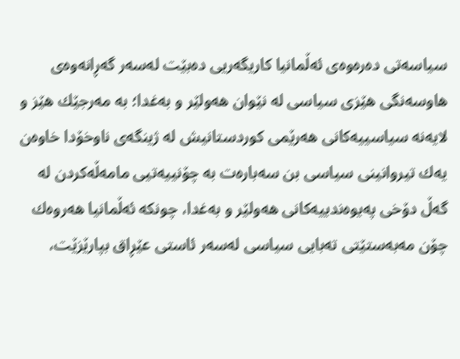سياسه‌تى ده‌ره‌وه‌ى ئه‌ڵمانيا كاريگه‌ریى ده‌بێت له‌سه‌ر گه‌ڕانه‌وه‌ى هاوسه‌نگی هێزى سياسى له‌ نێوان هه‌ولێر و به‌غدا؛ به‌ مه‌رجێك هێز و لايه‌نه‌ سياسييه‌كانى هه‌رێمى كوردستانيش له‌ ژينگه‌ى ناوخۆدا خاوه‌ن يه‌ك تيروانينى سياسى بن سه‌باره‌ت به‌ چۆنييه‌تیى مامه‌ڵه‌كردن له‌ گه‌ڵ دۆخى په‌يوه‌ندييه‌كانى هه‌ولێر و به‌غدا، چونكه‌ ئه‌‌ڵمانيا هه‌روه‌ك چۆن مه‌به‌ستێتى ته‌بايى سياسى له‌سه‌ر ئاستى عێڕاق بپارێزێت،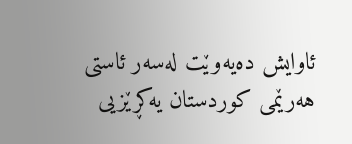ئاوايش ده‌يه‌وێت له‌سه‌ر ئاستى هه‌رێمى كوردستان يه‌كڕێزیی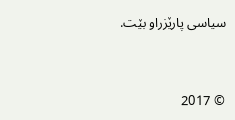سياسى پارێزراو بێت.



© 2017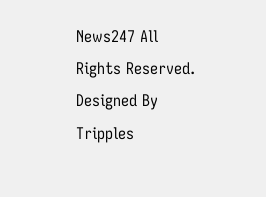News247 All Rights Reserved. Designed By Tripples